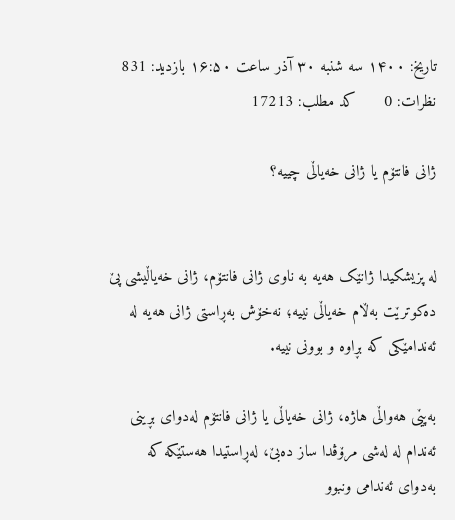تاريخ: ۱۴۰۰ سه شنبه ۳۰ آذر ساعت ۱۶:۵۰ بازدید: 831      نظرات: 0      کد مطلب: 17213

ژانی فانتۆم یا ژانی خەیاڵی چییە؟


لە پزیشکیدا ژانێک هەیە بە ناوی ژانی فانتۆم، ژانی خەیاڵیشی پێ دەکوترێت بەڵام خەیاڵی نییە؛ نەخۆش بەڕاستی ژانی هەیە لە ئەندامێکی کە بڕاوە و بوونی نییە.

بەپێی هەواڵی هاژە، ژانی خەیاڵی یا ژانی فانتۆم لەدوای بڕینی ئەندام لە لەشی مرۆڤدا ساز دەبێ، لەڕاستیدا هەستێکە کە بەدوای ئەندامی ونبوو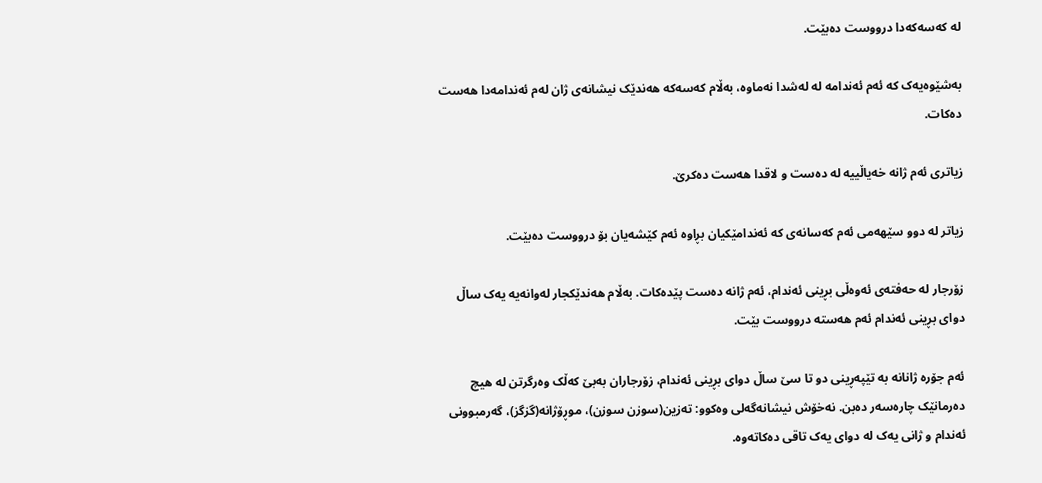لە کەسەکەدا درووست دەبێت.

بەشێوەیەک کە ئەم ئەندامه لە لەشدا نەماوە، بەڵام کەسەکە هەندێک نیشانەی ژان لەم ئەندامەدا هەست دەکات.

زیاتری ئەم ژانە خەیاڵییە لە دەست و لاقدا هەست دەکرێ.

زیاتر لە دوو سێهەمی ئەم کەسانەی کە ئەندامێکیان بڕاوە ئەم کێشەیان بۆ درووست دەبێت.

زۆرجار لە حەفتەی ئەوەڵی بڕینی ئەندام، ئەم ژانە دەست پێدەکات. بەڵام هەندێکجار لەوانەیە یەک ساڵ دوای بڕینی ئەندام ئەم هەستە درووست بێت.

ئەم جۆرە ژانانە بە تێپەڕینی دو تا سێ ساڵ دوای بڕینی ئەندام، زۆرجاران بەبێ کەڵک وەرگرتن لە هیچ دەرمانێک چارەسەر دەبن. نەخۆش نیشانەگەلی وەکوو: تەزین(سوزن سوزن)، موڕۆژانە(گزگز)، گەرمبوونی ئەندام و ژانی یەک لە دوای یەک تاقی دەکاتەوە.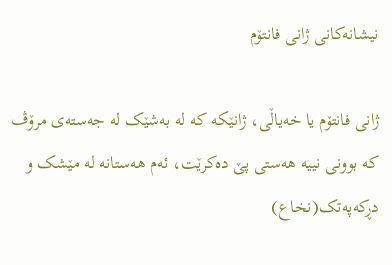نیشانەکانی ژانی فانتۆم

ژانی فانتۆم یا خەیاڵی، ژانێکە کە لە بەشێک لە جەستەی مرۆڤ کە بوونی نییە هەستی پێ دەکرێت، ئەم هەستانە لە مێشک و دڕکەپەتک(نخاع)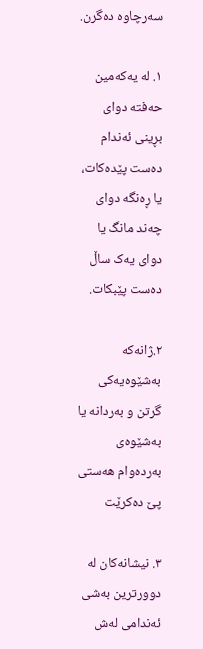سەرچاوە دەگرن.

۱. لە یەکەمین حەفتە دوای بڕینی ئەندام دەست‌ پێدەکات، یا ڕەنگە دوای چەند مانگ یا دوای یەک ساڵ دەست پێبکات.

۲.ژانەکە بەشێوەیەکی گرتن و بەردانە یا بەشێوەی بەردەوام هەستی پێ دەکرێت

۳. نیشانەکان لە دوورترین بەشی ئەندامی لەش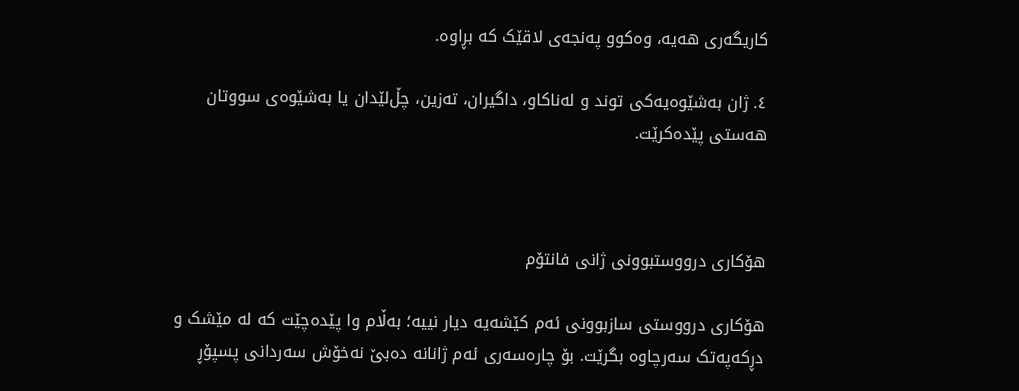کاریگەری هەیە، وەکوو پەنجەی لاقێک کە بڕاوە.

٤. ژان بەشێوەیەکی توند و لەناکاو، داگیران، تەزین، چڵ‌لێدان یا بەشێوەی سووتان هەستی پێدەکرێت.



هۆکاری درووستبوونی ژانی فانتۆم

هۆکاری درووستی سازبوونی ئەم کێشەیە دیار نییە؛ بەڵام وا پێده‌چێت کە لە مێشک و دڕکەپەتک سەرچاوە بگرێت. بۆ چارەسەری ئەم ژانانە دەبێ نەخۆش سەردانی پسپۆڕ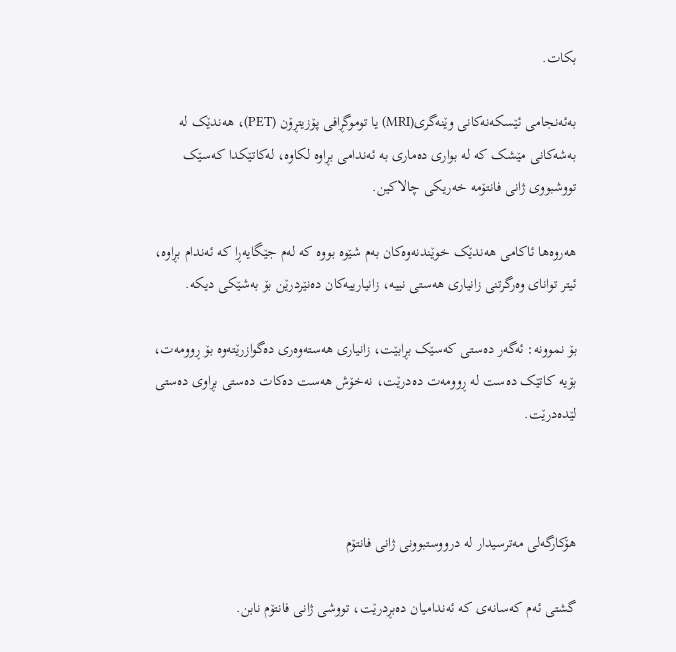بکات.

بەئەنجامی ئێسکەنەکانی وێنەگری(MRI) یا توموگڕافی پۆزیتڕۆن (PET)، هەندێک لە بەشەکانی مێشک کە لە بواری دەماری بە ئەندامی بڕاوە لکاوە، لەکاتێکدا کەسێک تووشبووی ژانی فانتۆمە خەریکی چالاکین.

هەروەها ئاکامی هەندێک خوێندنەوەکان بەم شێوە بووە کە لەم جێگایەڕا کە ئەندام بڕاوە، ئیتر توانای وەرگرتنی زانیاری هەستی نییە، زانیارییەکان دەنێردرێن بۆ بەشێکی دیکە.

بۆ نموونە: ئەگەر دەستی کەسێک بڕابێت، زانیاری هەستەوەری دەگوازرێتەوە بۆ ڕوومەت، بۆیە کاتێک دەست لە ڕوومەت دەدرێت، نەخۆش هەست دەکات دەستی بڕاوی دەستی لێدەدرێت.



هۆکارگەلی مەترسیدار لە درووستبوونی ژانی فانتۆم

گشتی ئەم کەسانەی کە ئەندامیان دەبڕدرێت، تووشی ژانی فانتۆم نابن.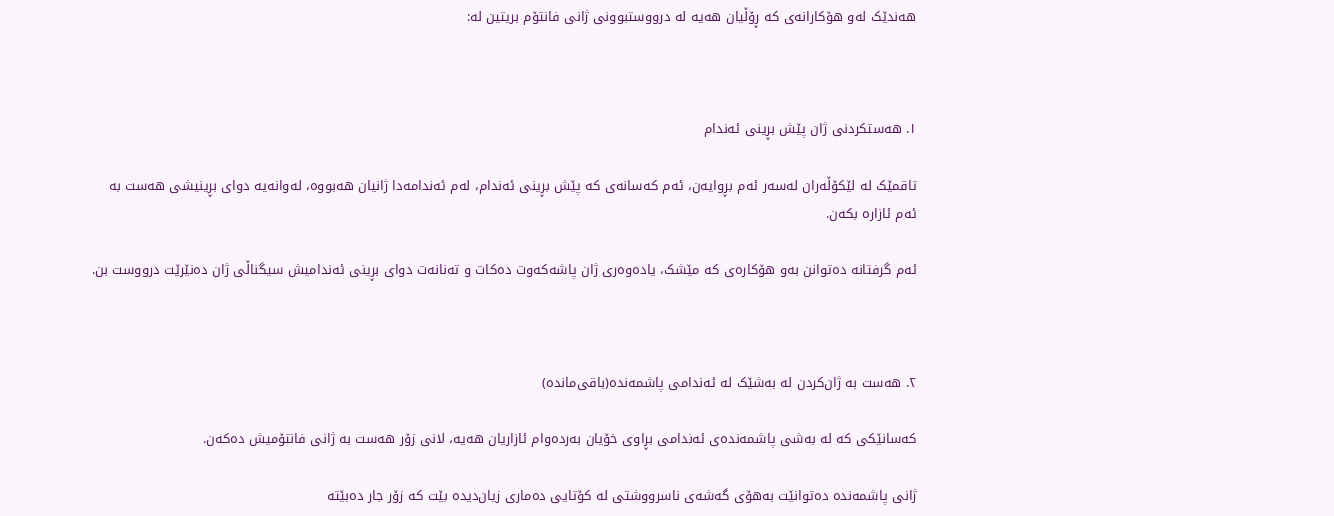هەندێک لەو هۆکارانەی کە ڕۆڵیان هەیە لە درووستبوونی ژانی فانتۆم بریتین لە:



۱. هەستکردنی ژان پێش بڕینی ئەندام

تاقمێک لە لێکۆڵەران لەسەر ئەم بڕوایەن، ئەم کەسانەی کە پێش بڕینی ئەندام، له‌م ئەندامەدا ژانیان هەبووە، لەوانەیە دوای بڕینیشی هەست بە ئەم ئازارە بکەن.

ئەم گرفتانە دەتوانن بەو هۆکارەی کە مێشک، یادەوەری ژان پاشەکەوت دەکات و تەنانەت دوای بڕینی ئەندامیش سیگناڵی ژان دەنێرێت درووست بن.



۲. هەست بە ژان‌کردن لە بەشێک لە ئەندامی پاشمەندە(باقی‌ماندە)

کەسانێکی کە لە بەشی پاشمەندەی ئەندامی بڕاوی خۆیان بەردەوام ئازاریان هەیە، لانی زۆر هەست بە ژانی فانتۆمیش دەکەن.

ژانی پاشمەندە دەتوانێت بەهۆی گەشەی ناسرووشتی لە کۆتایی دەماری زیان‌دیدە بێت کە زۆر جار دەبێتە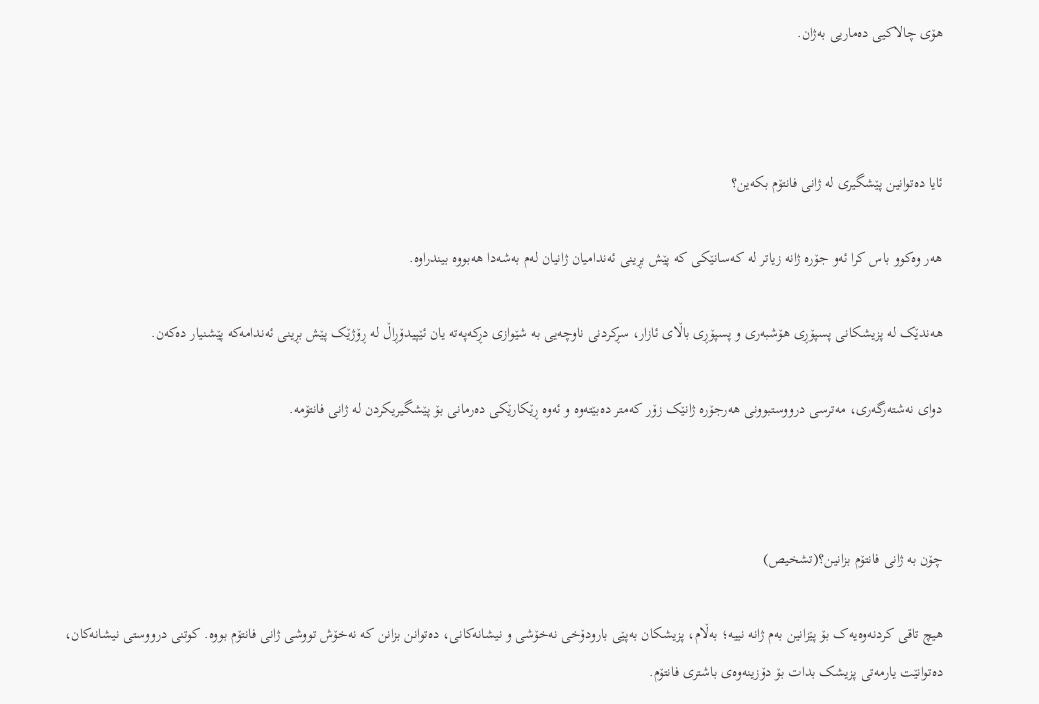هۆی چالاکیی دەماریی بەژان.



ئایا دەتوانین پێشگیری لە ژانی فانتۆم بکەین؟

هەر وەکوو باس کرا ئەو جۆرە ژانە زیاتر لە کەسانێکی کە پێش بڕینی ئەندامیان ژانیان لەم بەشەدا هەبووە بیندراوە.

هەندێک لە پزیشکانی پسپۆڕی هۆشبەری و پسپۆڕی باڵای ئازار، سڕکردنی ناوچەیی بە شێوازی دڕکەپەتە یان ئێپیدۆڕاڵ لە ڕۆژێک پێش بڕینی ئەندامەکە پێشنیار دەکەن.

دوای نەشتەرگەری، مەترسی درووستبوونی هەرجۆرە ژانێک زۆر کەمتر دەبێتەوە و ئەوە ڕێکارێکی دەرمانی بۆ پێشگیریکردن لە ژانی فانتۆمە.



چۆن بە ژانی فانتۆم بزانین؟(تشخیص)

هیچ تاقی کردنەوەیەک بۆ پێزانین بەم ژانە نییە؛ بەڵام، پزیشکان بەپێی بارودۆخی نەخۆشی و نیشانەکانی، دەتوانن بزانن کە نەخۆش تووشی ژانی فانتۆم بووە. کوتنی درووستی نیشانەکان، دەتوانێت یارمەتی پزیشک بدات بۆ دۆزینەوەی باشتری فانتۆم.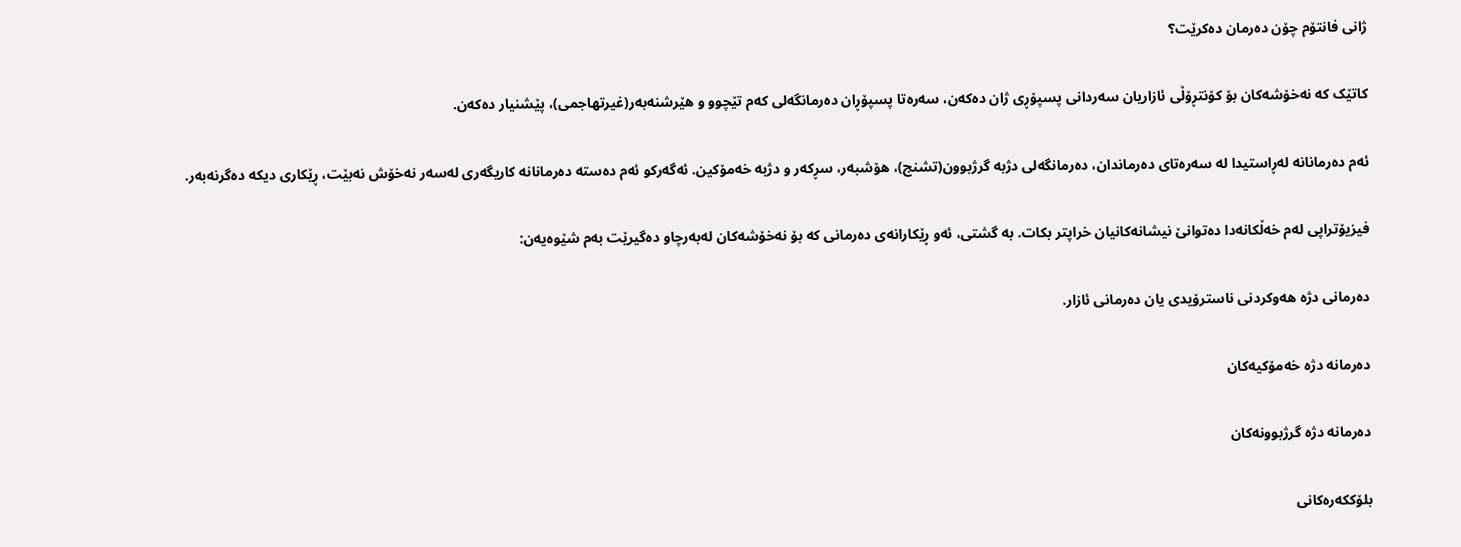ژانی فانتۆم چۆن دەرمان دەکرێت؟

کاتێک کە نەخۆشەکان بۆ کۆنتڕۆڵی ئازاریان سەردانی پسپۆڕی ژان دەکەن، سەرەتا پسپۆڕان دەرمانگەلی کەم تێچوو و هێرشنەبەر(غیرتهاجمی)، پێشنیار دەکەن.

ئەم دەرمانانە لەڕاستیدا لە سەرەتای دەرماندان، دەرمانگەلی دژبە گرژبوون(تشنج)، هۆشبەر، سڕکەر و دژبە خەمۆکین. ئەگەرکو ئەم دەستە دەرمانانە کاریگەری لەسەر نەخۆش‌ نەبێت، ڕێکاری دیکە دەگرنەبەر.

فیزیۆتراپی لەم خەڵکانەدا دەتوانێ نیشانەکانیان خراپتر بکات. بە گشتی، ئەو ڕێکارانەی دەرمانی کە بۆ نەخۆشەکان لەبەرچاو دەگیرێت بەم شێوەیەن:

دەرمانی دژە هەوکردنی ناسترۆیدی یان دەرمانی ئازار.

دەرمانە دژە خەمۆکیەکان

دەرمانە دژە گرژبوونەکان

بلۆککەرەکانی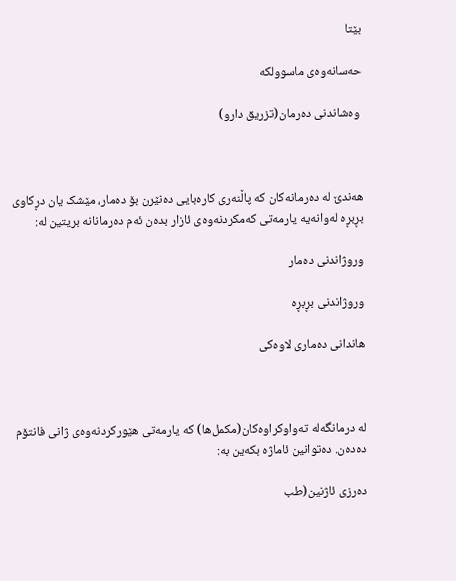بێتا

حەسانەوەی ماسوولکە

 وەشاندنی دەرمان(تزریق دارو)



هەندێ لە دەرمانەکان کە پاڵنەری کارەبایی دەنێرن بۆ دەمار، مێشک یان دڕکاوی بڕبڕە لەوانەیە یارمەتی کەمکردنەوەی ئازار بدەن ئەم دەرمانانە بریتین لە:

وروژاندنی دەمار

وروژاندنی بڕبڕە

هاندانی دەماری لاوەکی



لە درمانگەلە تەواوکراوەکان(مکمل‌ها) کە یارمەتی هێورکردنەوەی ژانی فانتۆم دەدەن. دەتوانین ئاماژە بکەین بە:

دەرزی ئاژنین(طب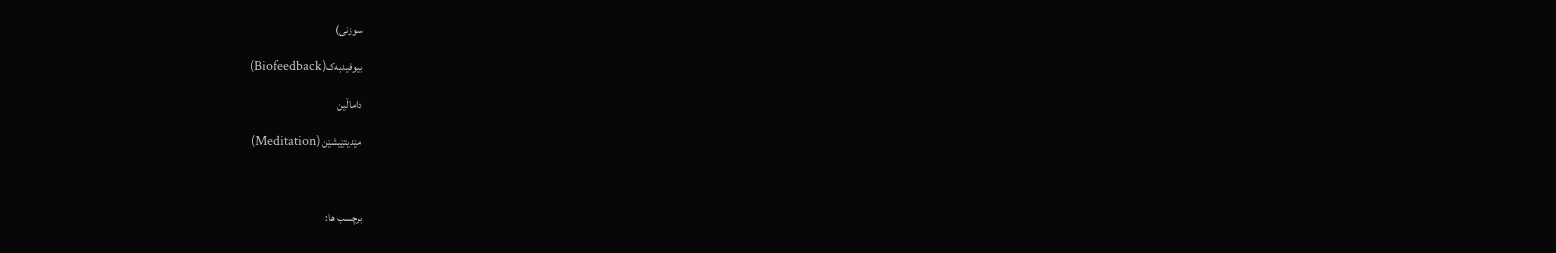سوزنی)

بیوفیدبەک(Biofeedback)

داماڵین

مێدیتێیشێن (Meditation)



برچسب ها: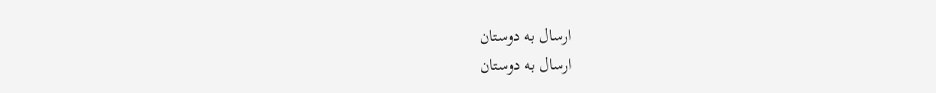ارسال به دوستان
ارسال به دوستان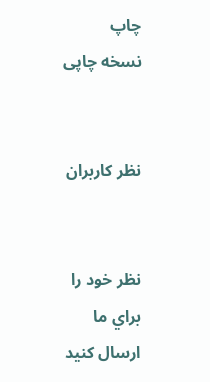چاپ
نسخه چاپی


نظر کاربران


نظر خود را براي ما ارسال كنيد